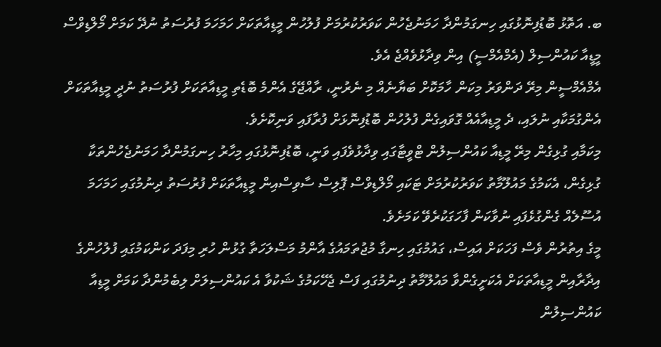ބ. އަތޮޅު ބޮޑުފިނޮޅުގައި ހިނގަމުންދާ ހަމަނުޖެހުން ކަވަރުކުރުމަށް ފުލުހުން މީޑިއާތަކަށް ހަމަހަމަ ފުރުސަތު ނުދޭ ކަމަށް މޯލްޑިވްސް މީޑީއާ ކައުންސިލް (އެމްއެމްސީ) އިން ވިދާޅުވެއްޖެ އެވެ.
އެމްއެމްސީން މިރޭ ދަންވަރު މިކަން ހާމަކޮށް ބަޔާނެއް މި ނެރުނީ، ރާއްޖޭގެ އެންމެ ބޮޑެތި މީޑިއާތަކަށް ފުރުސަތު ނުދީ މީޑިއާތަކަށް އެންގުމަކާއި ނުލައި، ދެ މީޑިއާއެއް ގޮވައިގެން ފުލުހުން ބޮޑުފިނޮޅަށް ފުރާފައި ވަނިކޮށެވެ.
މިކަމާއި ގުޅިގެން މިރޭ މީޑިއާ ކައުންސިލުން ޓްވީޓާގައި ވިދާޅުވެފައި ވަނީ، ބޮޑުފިނޮޅުގައި މިހާރު ހިނގަމުންދާ ހަމަނުޖެހުންތަކާ ގުޅިގެން، އެކަމުގެ މައުލޫމާތު ކަވަރުކުރުމަށް ޓަކައި މޯލްޑިވްސް ޕޮލިސް ސާވިސްއިން މީޑިއާތަކަށް ފުރުސަތު ދިނުމުގައި ހަމަހަމަ އުސޫލެއް ގެންގުޅެފައި ނުވާކަން ފާހަގަކުރެވޭ ކަމަށެވެ.
މީގެ އިތުރުން ވެސް ފަހަކަށް އައިސް، ގައުމުގައި ހިނގާ މުޖުތަމައުގެ އާންމު މަސްލަހަތާ ގުޅުން ހުރި މިފަދަ ކަންކަމުގައި ފުލުހުންގެ އިދާރާއިން މީޑިއާތަކަށް އެކަށީގެންވާ މައުލޫމާތު ދިނުމުގައި ފަސް ޖެހޭކަމުގެ ޝަކުވާ އެ ކައުންސިލަށް ލިބެމުންދާ ކަމަށް މީޑިއާ ކައުންސިލުން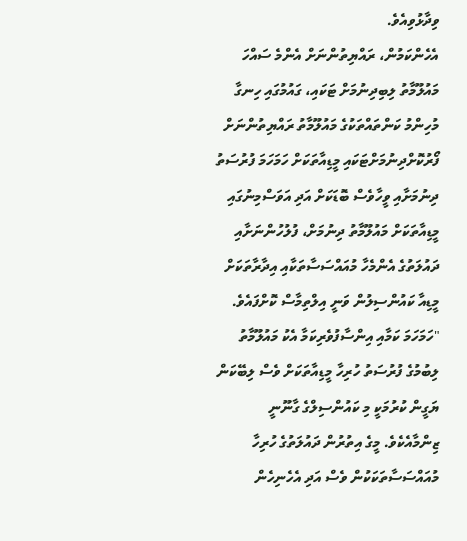ވިދާޅުވިއެވެ.
އެހެންކަމުން، ރައްޔިތުންނަށް އެންމެ ސައްހަ މައުލޫމާތު ލިބިދިނުމަށް ޓަކައި، ގައުމުގައި ހިނގާ މުހިންމު ކަންތައްތަކުގެ މައުލޫމާތު ރައްޔިތުންނަށް ފޯރުކޮށްދިނުމަށްޓަކައި މީޑިއާތަކަށް ހަމަހަމަ ފުރުސަތު ދިނުމަށާއި ވީހާވެސް ބޮޑަކަށް އަދި އަވަސްމިނުގައި މީޑިއާތަކަށް މައުލޫމާތު ދިނުމަށް، ފުލުހުންނަށާއި ދައުލަތުގެ އެންމެހާ މުއައްސަސާތަކާއި އިދާރާތަކަށް މީޑިއާ ކައުންސިލުން ވަނީ އިލްތިމާސް ކޮށްފައެވެ.
"ހަމަހަމަ ކަމާއި އިންސާފުވެރިކަމާ އެކު މައުލޫމާތު ލިބުމުގެ ފުރުސަތު ހުރިހާ މީޑިއާތަކަށް ވެސް ލިބޭކަން ޔަގީން ކުރުމަކީ މި ކައުންސިލްގެ ގާނޫނީ ޒިންމާއެކެވެ. މީގެ އިތުރުން ދައުލަތުގެ ހުރިހާ މުއައްސަސާތަކަކުން ވެސް އަދި އެހެނިހެން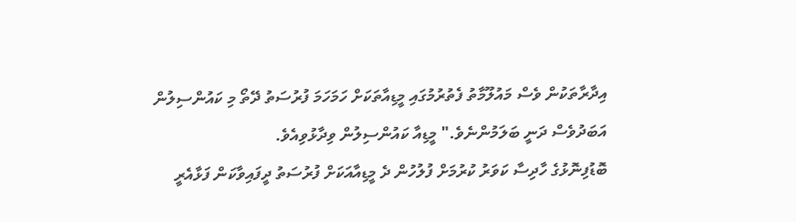އިދާރާތަކުން ވެސް މައުލޫމާތު ފެތުރުމުގައި މީޑިއާތަކަށް ހަމަހަމަ ފުރުސަތު ދޭތޯ މި ކައުންސިލުން އަބަދުވެސް ދަނީ ބަލަމުންނެވެ." މީޑިއާ ކައުންސިލުން ވިދާޅުވިއެވެ.
ބޮޑުފިނޮޅުގެ ހާދިސާ ކަވަރު ކުރުމަށް ފުލުހުން ދެ މީޑިއާއަކަށް ފުރުސަތު ދީފައިވާކަން ފަޅާއެރީ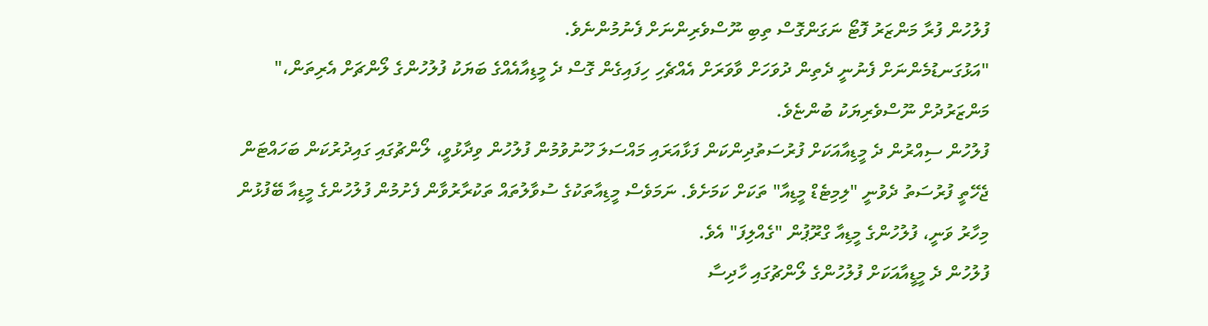ފުލުހުން ފުރާ މަންޒަރު ފޮޓޯ ނަގަންގޮސް ތިބި ނޫސްވެރިންނަށް ފެނުމުންނެވެ.
"އަޅުގަނޑުމެންނަށް ފެނުނީ ދެތިން ދުވަހަށް ވާވަރަށް އެއްޗެހި ހިފައިގެން ގޮސް ދެ މީޑިއާއެއްގެ ބަޔަކު ފުލުހުންގެ ލޯންޗަށް އެރިތަން،" މަންޒަރުދުށް ނޫސްވެރިޔަކު ބުންޏެވެ.
ފުލުހުން ސިއްރުން ދެ މީޑިއާއަކަށް ފުރުސަތުދިންކަން ފަޅާއަރައި މައްސަލަ ހޫނުވުމުން ފުލުހުން ވިދާޅުވީ، ލޯންޗުގައި ގައިދުރުކަން ބަހައްޓަން ޖެހޭތީ ފުރުސަތު ދެވުނީ "ލިމިޓެޑް މީޑިއާ" ތަކަށް ކަމަށެވެ. ނަމަވެސް މީޑިއާތަކުގެ ސުވާލުތައް ތަކުރާރުވާން ފެށުމުން ފުލުހުންގެ މީޑިއާ ބޭފުޅުން މިހާރު ވަނީ، ފުލުހުންގެ މީޑިއާ ގްރޫޕުން "ގެއްލިފަ" އެވެ.
ފުލުހުން ދެ މީޑީއާއަކަށް ފުލުހުންގެ ލޯންޗުގައި ހާދިސާ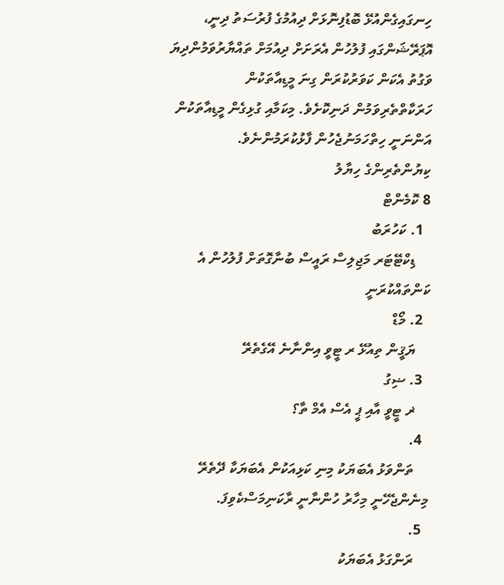ހިނގައިގެންއުޅޭ ބޮޑުފިނޮޅަށް ދިއުމުގެ ފުރުސަތު ދިނީ، އޮޕަރޭޝަންގައި ފުލުހުން އެރަށަށް ދިއުމަށް ތައްޔާރުވަމުންދިޔަ ވަގުތު އެކަން ކަވަރުކުރަން ގިނަ މީޑިއާތަކުން ހަރަކާތްތެރިވަމުން ދަނިކޮށެވެ. މިކަމާއި ގުޅިގެން މީޑިއާތަކުން އަންނަނީ ހިތްހަމަނުޖެހުން ފާޅުކުރަމުންނެވެ.
ކިޔުންތެރިންގެ ހިޔާލު
8 ކޮމެންޓް
  1. ކަހުރަބު
    ޑިކްޓޭޓަރ މަޖިލިސް ރައީސް ބުނާގޮތަށް ފުލުހުން އެ ކަންތައްކުރަނީ
  2. މޯޑް
    ޔަޤީން ތިއުޅޭ ރ ޓީވީ އިންނާނެ އޭގެތެރޭ
  3. ޟިގު
    ޜ ޓީވީ އާއި ޕީ އެސް އެމް ތާ؟
  4.
    ތަންވަޅު އެބަޔަކު މިނި ކަޅިއަކުން އެބަޔަކާ ދޭތެރޭ މިނެންޖެހޭނީ މިހާރު ހުންނާނީ ރާކަނިމަސްކެވިފަ.
  5.
    ރަންގަޅު އެބަޔަކު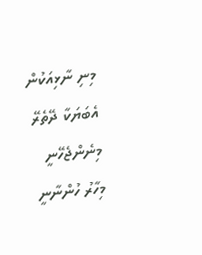މިނި ނާޅިއަކުން އެބަޔަކާ ދޭތެރޭ މިނެންޖެހޭނީ މިހާރު ހުންނާނީ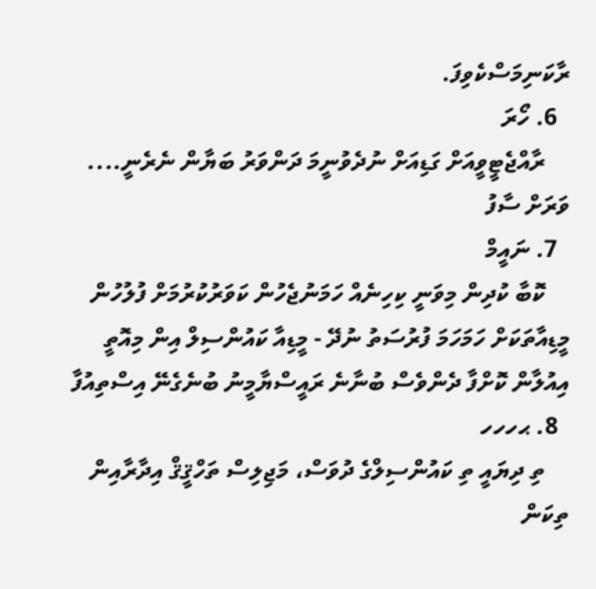ރާކަނިމަސްކެވިފަ.
  6. ހޯރަ
    ރާއްޖެޓީވީއަށް ގަޑިއަށް ނުދެވުނީމަ ދަންވަރު ބަޔާން ނެރެނީ.... ވަރަށް ސާފު
  7. ނައީމް
    ކޮބާ ކުދިން މިވަނީ ކިހިނެއް ހަމަނުޖެހުން ކަވަރުކުރުމަށް ފުލުހުން މީޑިއާތަކަށް ހަމަހަމަ ފުރުސަތު ނުދޭ - މީޑިއާ ކައުންސިލް އިން މިއޮތީ އިއުލާން ކޮށްފާ ދެންވެސް ބުނާނެ ރައީސްޔާމީނު ބުނެގެނޭ އިސްތިއުފާ
  8. ޙހހހ
    ތި ދިޔައީ ތި ކައުންސިލްގެ ދުވަސް، މަޖިލިސް ތަހްޤީޤް އިދާރާއިން ތިކަން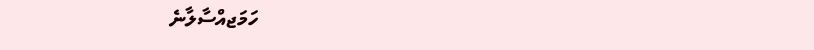ހަމަޖއްސާލާނެ